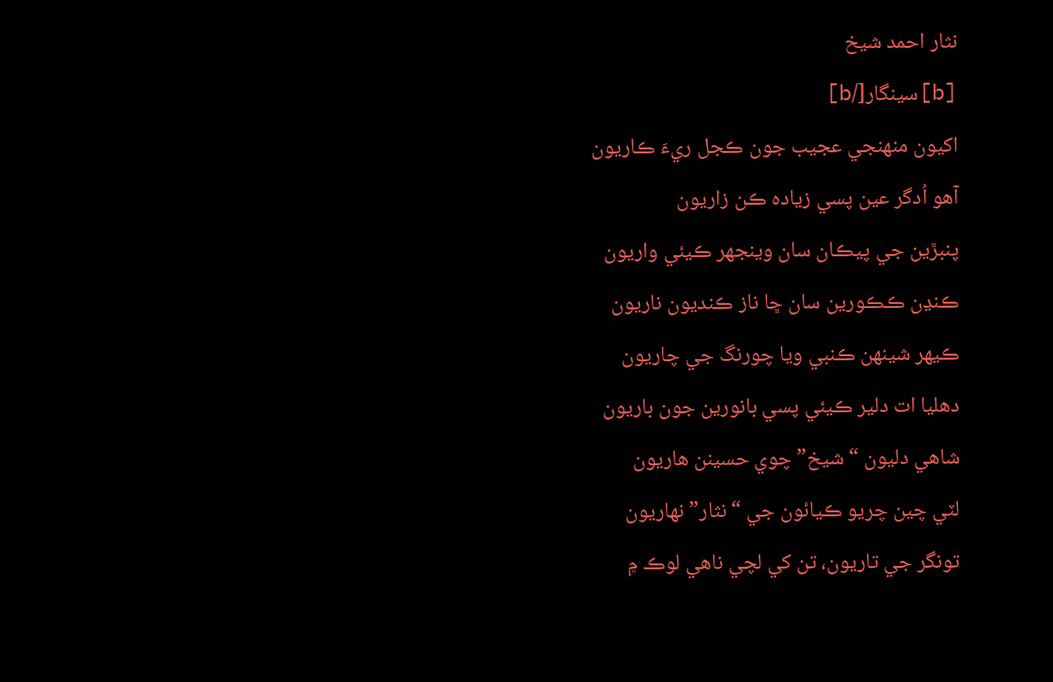نثار احمد شيخ
[b]سينگار[/b]
اکيون منهنجي عجيب جون ڪجل ريءَ ڪاريون
آهو اُدگر عين پسي زياده ڪن زاريون
پنبڙين جي پيڪان سان وينجهر ڪيئي واريون
ڪنڍن ڪڪورين سان ڇا ناز ڪنديون ناريون
ڪيهر شينهن ڪنبي ويا چورنگ جي چاريون
دهليا ات دلير ڪيئي پسي بانورين جون باريون
شاهي دليون “شيخ” چوي حسينن هاريون
لٽي چين چريو ڪيائون جي “نثار” نهاريون
تونگر جي تاريون، تن کي لچي ناهي لوڪ ۾